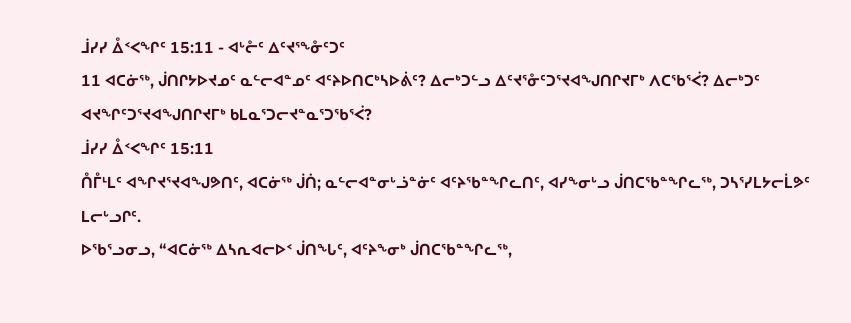ᒨᓯᓯ ᐂᑉᐸᖏᑦ 15:11 - ᐊᒡᓔᑦ ᐃᑦᔪᕐᖕᓁᑦᑐᑦ
11 ᐊᑕᓃᖅ, ᒎᑎᒋᔭᐅᔪᓄᑦ ᓇᓪᓕᐊᓐᓄᑦ ᐊᑦᔨᐅᑎᑕᒃᓴᐅᕖᑦ? ᐃᓕᒃᑐᓪᓗ ᐃᑦᔪᕐᓁᑦᑐᕐᔪᐊᖑᑎᒋᔪᒥᒃ ᐱᑕᖃᕐᐹ? ᐃᓕᒃᑐᑦ ᐊᔪᖏᑦᑐᕐᔪᐊᖑᑎᒋᔪᒥᒃ ᑲᒪᓇᕐᑐᓕᔪᓐᓇᕐᑐᖃᕐᐹ?
ᒨᓯᓯ ᐂᑉᐸᖏᑦ 15:11
ᑍᒤᒻᒪᑦ ᐊᖏᔪᕐᔪᐊᖑᕗᑎᑦ, ᐊᑕᓃᖅ ᒎᑏ; ᓇᓪᓕᐊᓐᓂᒡᓘᓐᓃᑦ ᐊᑦᔨᖃᓐᖏᓚᑎᑦ, ᐊᓯᖕᓂᒡᓗ ᒎᑎᑕᖃᓐᖏᓚᖅ, ᑐᓴᕐᓯᒪᔭᓕᒫᕗᑦ ᒪᓕᒡᓗᒋᑦ.
ᐅᖃᕐᓗᓂᓗ, “ᐊᑕᓃᖅ ᐃᓴᕆᐊᓕᐅᑉ ᒎᑎᖓᑦ, ᐊᑦᔨᖕᓂᒃ ᒎᑎᑕᖃᓐᖏᓚᖅ,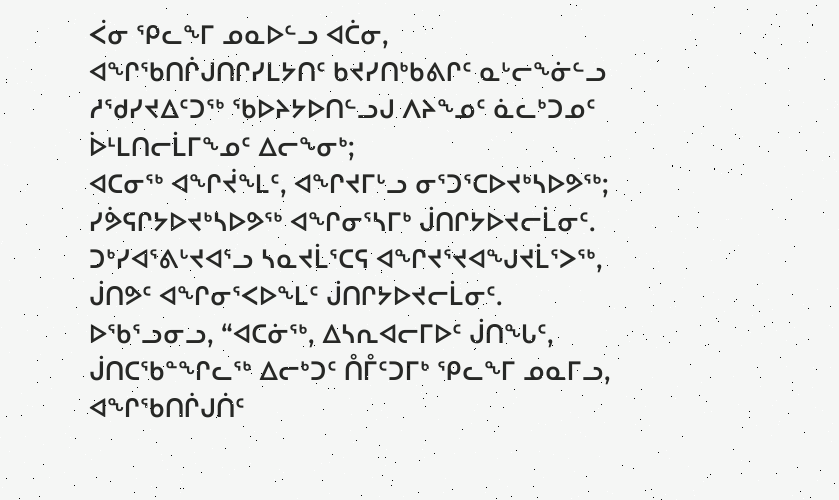ᐹᓂ ᕿᓚᖕᒥ ᓄᓇᐅᓪᓗ ᐊᑖᓂ, ᐊᖏᖃᑎᒌᒍᑎᒋᓯᒪᔭᑎᑦ ᑲᔪᓯᑎᒃᑲᕕᒋᑦ ᓇᒡᓕᖕᓃᓪᓗ ᓱᖁᓯᔪᐃᑦᑐᖅ ᖃᐅᔨᔭᐅᑎᓪᓗᒍ ᐱᔨᖕᓄᑦ ᓈᓚᒃᑐᓄᑦ ᐆᒻᒪᑎᓕᒫᒥᖕᓄᑦ ᐃᓕᖕᓂᒃ;
ᐊᑕᓂᖅ ᐊᖏᔫᖕᒪᑦ, ᐊᖏᔪᒥᒡᓗ ᓂᕐᑐᕐᑕᐅᔪᒃᓴᐅᕗᖅ; ᓯᕘᕋᒋᔭᐅᔪᒃᓴᐅᕗᖅ ᐊᖏᓂᕐᓴᒥᒃ ᒎᑎᒋᔭᐅᔪᓕᒫᓂᑦ.
ᑐᒃᓯᐊᕐᕕᒡᔪᐊᕐᓗ ᓴᓇᔪᒫᕐᑕᕋ ᐊᖏᔪᕐᔪᐊᖑᔪᒫᕐᐳᖅ, ᒎᑎᕗᑦ ᐊᖏᓂᕐᐸᐅᖕᒪᑦ ᒎᑎᒋᔭᐅᔪᓕᒫᓂᑦ.
ᐅᖃᕐᓗᓂᓗ, “ᐊᑕᓃᖅ, ᐃᓴᕆᐊᓕᒥᐅᑦ ᒎᑎᖓᑦ, ᒎᑎᑕᖃᓐᖏᓚᖅ ᐃᓕᒃᑐᑦ ᑍᒤᑦᑐᒥᒃ ᕿᓚᖕᒥ ᓄᓇᒥᓗ, ᐊᖏᖃᑎᒌᒍᑏᑦ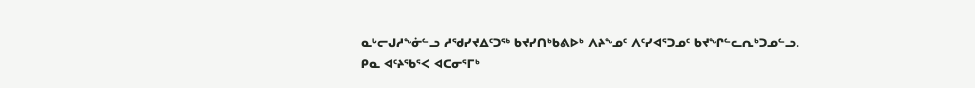ᓇᒡᓕᒍᓱᖕᓃᓪᓗ ᓱᖁᓯᔪᐃᑦᑐᖅ ᑲᔪᓯᑎᒃᑲᕕᐅᒃ ᐱᔨᖕᓄᑦ ᐱᑦᓯᐊᕐᑐᓄᑦ ᑲᔪᖏᓪᓚᕆᒃᑐᓄᓪᓗ.
ᑭᓇ ᐊᑦᔨᖃᕐᐸ ᐊᑕᓂᕐᒥᒃ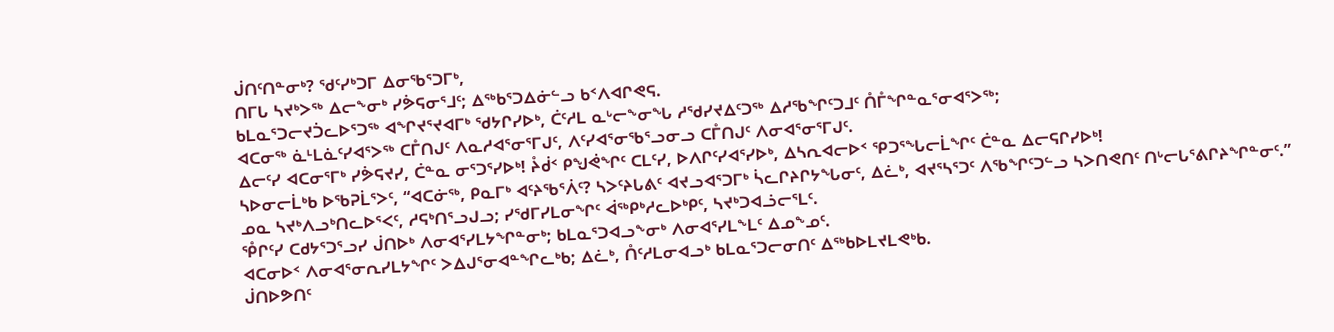ᒎᑎᑦᑎᓐᓂᒃ? ᖁᑦᓯᒃᑐᒥ ᐃᓂᖃᕐᑐᒥᒃ,
ᑎᒥᒐ ᓴᔪᒃᐳᖅ ᐃᓕᖕᓂᒃ ᓯᕘᕋᓂᕐᒧᑦ; ᐃᖅᑲᕐᑐᐃᓃᓪᓗ ᑲᑉᐱᐊᒋᕙᕋ.
ᑲᒪᓇᕐᑐᓕᔪᑑᓚᐅᕐᑐᖅ ᐊᖏᔪᕐᔪᐊᒥᒃ ᖁᔭᒋᓯᐅᒃ, ᑖᑦᓱᒪ ᓇᒡᓕᖕᓂᖓ ᓱᖁᓯᔪᐃᑦᑐᖅ ᐃᓱᖃᖏᑦᑐᒧᑦ ᑍᒤᖏᓐᓇᕐᓂᐊᕐᐳᖅ;
ᐊᑕᓂᖅ ᓈᒻᒪᓈᑦᓯᐊᕐᐳᖅ ᑕᒤᑎᒍᑦ ᐱᓇᓱᐊᕐᓂᕐᒥᒍᑦ, ᐱᑦᓯᐊᕐᓂᖃᕐᓗᓂᓗ ᑕᒤᑎᒍᑦ ᐱᓂᐊᕐᓂᕐᒥᒍᑦ.
ᐃᓕᑦᓯ ᐊᑕᓂᕐᒥᒃ ᓯᕘᕋᔪᓯ, ᑖᓐᓇ ᓂᕐᑐᕐᓯᐅᒃ! ᔧᑰᑉ ᑭᖑᕚᖏᑦ ᑕᒪᑦᓯ, ᐅᐱᒋᑦᓯᐊᕐᓯᐅᒃ, ᐃᓴᕆᐊᓕᐅᑉ ᕿᑐᕐᖓᓕᒫᖏᑦ ᑖᓐᓇ ᐃᓕᕋᒋᓯᐅᒃ!
ᓴᐅᓂᓕᒫᒃᑲ ᐅᖃᕈᒫᕐᐳᑦ, “ᐊᑕᓃᖅ, ᑭᓇᒥᒃ ᐊᑦᔨᖃᕐᐲᑦ? ᓴᐳᑦᔨᒐᕕᑦ ᐊᔪᓗᐊᕐᑐᒥᒃ ᓵᓚᒋᔨᒋᔭᖓᓂᑦ, ᐃᓛᒃ, ᐊᔪᕐᓴᕐᑐᑦ ᐱᖃᖏᑦᑐᓪᓗ ᓴᐳᑎᕙᑎᑦ ᑎᒡᓕᒐᕐᕕᒋᔨᖏᓐᓂᑦ.”
ᓄᓇ ᓴᔪᒃᐱᓗᒃᑎᓚᐅᕐᐸᑦ, ᓱᕋᒃᑎᕐᓗᒍᓗ; ᓯᖁᒥᓯᒪᓂᖏᑦ ᐋᖅᑭᒃᓱᓚᐅᒃᑭᑦ, ᓴᔪᒃᑐᐊᓘᓕᕐᒪᑦ.
ᕾᒋᑦᓯ ᑕᑯᔭᕐᑐᕐᓗᓯ ᒎᑎᐅᒃ ᐱᓂᐊᕐᓯᒪᔭᖏᓐᓂᒃ; ᑲᒪᓇᕐᑐᐊᓗᖕᓂᒃ ᐱᓂᐊᕐᓯᒪᖕᒪᑦ ᐃᓄᖕᓄᑦ.
ᐊᑕᓂᐅᑉ ᐱᓂᐊᕐᓂᕆᓯᒪᔭᖏᑦ ᐳᐃᒍᕐᓂᐊᓐᖏᓚᒃᑲ; ᐃᓛᒃ, ᑍᑦᓱᒪᓂᐊᓗᒃ ᑲᒪᓇᕐᑐᓕᓂᑎᑦ ᐃᖅᑲᐅᒪᔪᒪᕙᒃᑲ.
ᒎᑎᐅᕗᑎᑦ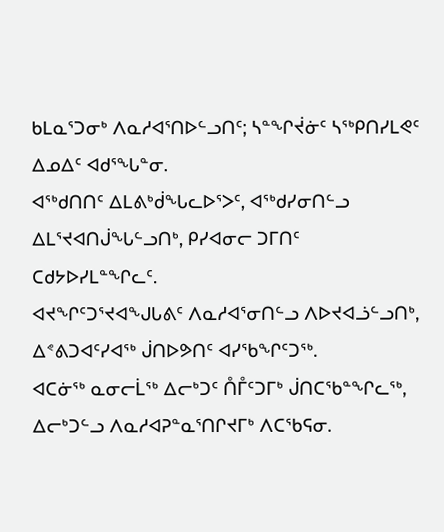ᑲᒪᓇᕐᑐᓂᒃ ᐱᓇᓱᐊᕐᑎᐅᓪᓗᑎᑦ; ᓴᓐᖏᔫᓃᑦ ᓴᖅᑭᑎᓯᒪᕙᑦ ᐃᓄᐃᑦ ᐊᑯᕐᖓᓐᓂ.
ᐊᖅᑯᑎᑎᑦ ᐃᒪᕕᒃᑰᖓᓚᐅᕐᐳᑦ, ᐊᖅᑯᓯᓂᑎᓪᓗ ᐃᒪᕐᔪᐊᑎᒎᖓᓪᓗᑎᒃ, ᑭᓯᐊᓂᓕ ᑐᒥᑎᑦ ᑕᑯᔭᐅᓯᒪᓐᖏᓚᑦ.
ᐊᔪᖏᑦᑐᕐᔪᐊᖑᒐᕕᑦ ᐱᓇᓱᐊᕐᓂᑎᓪᓗ ᐱᐅᔪᐊᓘᓪᓗᑎᒃ, ᐃᕝᕕᑐᐊᑦᓯᐊᖅ ᒎᑎᐅᕗᑎᑦ ᐊᓯᖃᖏᑦᑐᖅ.
ᐊᑕᓃᖅ ᓇᓂᓕᒫᖅ ᐃᓕᒃᑐᑦ ᑍᒤᑦᑐᒥᒃ ᒎᑎᑕᖃᓐᖏᓚᖅ, ᐃᓕᒃᑐᓪᓗ ᐱᓇᓱᐊᕈᓐᓇᕐᑎᒋᔪᒥᒃ ᐱᑕᖃᕋᓂ.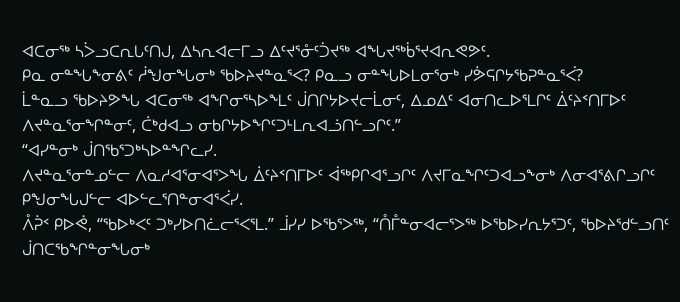ᐊᑕᓂᖅ ᓴᐴᓗᑕᕆᒐᑦᑎᒍ, ᐃᓴᕆᐊᓕᒥᓗ ᐃᑦᔪᕐᓁᑦᑑᔪᖅ ᐊᖓᔪᖅᑳᕐᔪᐊᕆᕙᕗᑦ.
ᑭᓇ ᓂᓐᖓᖕᓂᕕᑦ ᓲᖑᓂᖓᓂᒃ ᖃᐅᔨᔪᓐᓇᕐᐸ? ᑭᓇᓗ ᓂᓐᖓᐅᒪᓂᕐᓂᒃ ᓯᕘᕋᒋᔭᖃᕈᓐᓇᕐᐹ?
ᒫᓐᓇᓗ ᖃᐅᔨᕗᖓ ᐊᑕᓂᖅ ᐊᖏᓂᕐᓴᐅᖕᒪᑦ ᒎᑎᒋᔭᐅᔪᓕᒫᓂᑦ, ᐃᓄᐃᑦ ᐊᓂᑎᓚᐅᕐᒪᒋᑦ ᐄᑦᔨᑉᑎᒥᐅᑦ ᐱᔪᓐᓇᕐᓂᖏᓐᓂᑦ, ᑖᒃᑯᐊᓗ ᓂᑲᒋᔭᐅᖏᑦᑐᒻᒪᕆᐊᓘᑎᓪᓗᒋᑦ.”
“ᐊᓯᓐᓂᒃ ᒎᑎᖃᕐᑐᒃᓴᐅᓐᖏᓚᓯ.
ᐱᔪᓐᓇᕐᓂᓐᓄᓪᓕ ᐱᓇᓱᐊᕐᓂᐊᕐᐳᖓ ᐄᑦᔨᑉᑎᒥᐅᑦ ᐋᖅᑭᒋᐊᕐᓗᒋᑦ ᐱᔪᒥᓇᖏᑦᑐᐊᓗᖕᓂᒃ ᐱᓂᐊᕐᕕᒋᓗᒋᑦ ᑭᖑᓂᖓᒍᓪᓕ ᐊᐅᓪᓚᕐᑎᓐᓂᐊᕐᐹᓯ.
ᐰᕉᑉ ᑭᐅᕚ, “ᖃᐅᒃᐸᑦ ᑐᒃᓯᐅᑎᓛᓕᕐᐸᕐᒪ.” ᒨᓯᓯ ᐅᖃᕐᐳᖅ, “ᑍᒤᓐᓂᐊᓕᕐᐳᖅ ᐅᖃᐅᓯᕆᔭᕐᑐᑦ, ᖃᐅᔨᖁᓪᓗᑎᑦ ᒎᑎᑕᖃᖏᓐᓂᖓᓂᒃ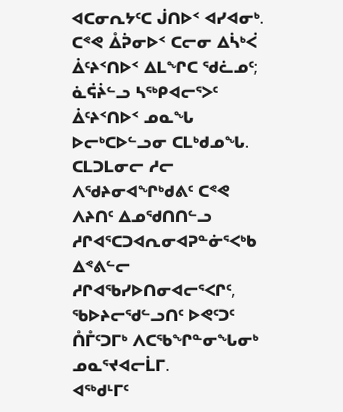ᐊᑕᓂᕆᔭᑦᑕ ᒎᑎᐅᑉ ᐊᓯᐊᓂᒃ.
ᑕᕝᕙ ᐂᕉᓂᐅᑉ ᑕᓕᓂ ᐃᓵᒃᐹ ᐄᑦᔨᑉᑎᐅᑉ ᐃᒪᖏᑕ ᖁᓛᓄᑦ; ᓈᕌᔩᓪᓗ ᓴᖅᑭᐊᓕᕐᐳᑦ ᐄᑦᔨᑉᑎᐅᑉ ᓄᓇᖓ ᐅᓕᒃᑕᐅᓪᓗᓂ ᑕᒪᒃᑯᓄᖓ.
ᑕᒪᑐᒪᓂᓕ ᓱᓕ ᐱᖁᔨᓂᐊᖏᒃᑯᕕᑦ ᑕᕝᕙ ᐱᔨᑎᑦ ᐃᓄᖁᑎᑎᓪᓗ ᓱᒋᐊᕐᑕᑐᐊᕆᓂᐊᕈᓐᓃᕐᐸᒃᑲ ᐃᕝᕕᓪᓕ ᓱᒋᐊᖃᓯᐅᑎᓂᐊᓕᕐᐸᒋᑦ, ᖃᐅᔨᓕᖁᓪᓗᑎᑦ ᐅᕙᑦᑐᑦ ᑍᒤᑦᑐᒥᒃ ᐱᑕᖃᖏᓐᓂᖓᓂᒃ ᓄᓇᕐᔪᐊᓕᒫᒥ.
ᐊᖅᑯᒻᒥᑦ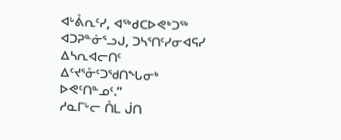ᐊᒡᕔᕆᑦᓯ, ᐊᖅᑯᑕᐅᕙᒃᑐᖅ ᐊᑐᕈᓐᓃᕐᓗᒍ, ᑐᓴᕐᑎᑦᓯᓂᐊᕋᓯ ᐃᓴᕆᐊᓕᑎᑦ ᐃᑦᔪᕐᓁᑦᑐᖁᑎᖓᓂᒃ ᐅᕙᑦᑎᓐᓄᑦ.”
ᓱᓇᒥᒡᓕ ᑍᒪ ᒎᑎ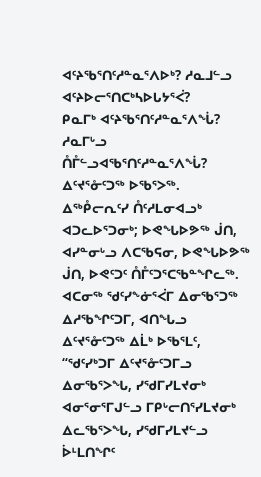ᐊᑦᔨᖃᕐᑎᑦᓱᓐᓇᕐᐱᐅᒃ? ᓱᓇᒧᓪᓗ ᐊᑦᔨᐅᓕᕐᑎᑕᒃᓴᐅᒐᔭᕐᐹ?
ᑭᓇᒥᒃ ᐊᑦᔨᖃᕐᑎᑦᓱᓐᓇᕐᐱᖔ? ᓱᓇᒥᒡᓗ ᑍᒤᓪᓗᐊᖃᕐᑎᑦᓱᓐᓇᕐᐱᖔ? ᐃᑦᔪᕐᓁᑦᑐᖅ ᐅᖃᕐᐳᖅ.
ᐃᖅᑬᓕᕆᑦᓯ ᑍᑦᓱᒪᓂᐊᓗᒃ ᐊᑐᓚᐅᕐᑐᓂᒃ; ᐅᕙᖓᐅᕗᖅ ᒎᑎ, ᐊᓯᓐᓂᒡᓗ ᐱᑕᖃᕋᓂ, ᐅᕙᖓᐅᕗᖅ ᒎᑎ, ᐅᕙᑦᑐᑦ ᑍᒤᑦᑐᕐᑕᖃᓐᖏᓚᖅ.
ᐊᑕᓂᖅ ᖁᑦᓯᖕᓃᕐᐹᒥ ᐃᓂᖃᕐᑐᖅ ᐃᓱᖃᖏᑦᑐᒥ, ᐊᑎᖓᓗ ᐃᑦᔪᕐᓁᑦᑐᖅ ᐃᒫᒃ ᐅᖃᕐᒪᑦ, “ᖁᑦᓯᒃᑐᒥ ᐃᑦᔪᕐᓁᑦᑐᒥᓗ ᐃᓂᖃᕐᐳᖓ, ᓯᖁᒥᓯᒪᔪᓂᒃ ᐊᓂᕐᓂᕐᒥᒍᓪᓗ ᒥᑭᒡᓕᑎᕐᓯᒪᔪᓂᒃ ᐃᓚᖃᕐᐳᖓ, ᓯᖁᒥᓯᒪᔪᓪᓗ ᐆᒻᒪᑎᖏᑦ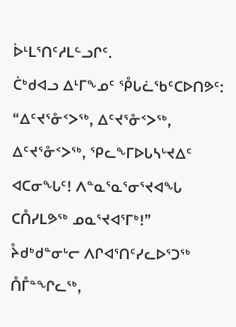ᐆᒻᒪᕐᑎᑦᓱᒪᓪᓗᒋᑦ.
ᑖᒃᑯᐊᓗ ᐃᒻᒥᖕᓄᑦ ᕾᒐᓛᖃᑦᑕᐅᑎᕗᑦ: “ᐃᑦᔪᕐᓁᑉᐳᖅ, ᐃᑦᔪᕐᓁᑉᐳᖅ, ᐃᑦᔪᕐᓁᑉᐳᖅ, ᕿᓚᖕᒥᐅᒐᓴᒡᔪᐃᑦ ᐊᑕᓂᖓᑦ! ᐱᓐᓇᕐᓇᕐᓂᕐᔪᐊᖓ ᑕᑍᓯᒪᕗᖅ ᓄᓇᕐᔪᐊᕐᒥᒃ!”
ᔧᑯᒃᑯᓐᓂᒡᓕ ᐱᒋᐊᕐᑎᑦᓯᓚᐅᕐᑐᖅ ᑍᒤᓐᖏᓚᖅ,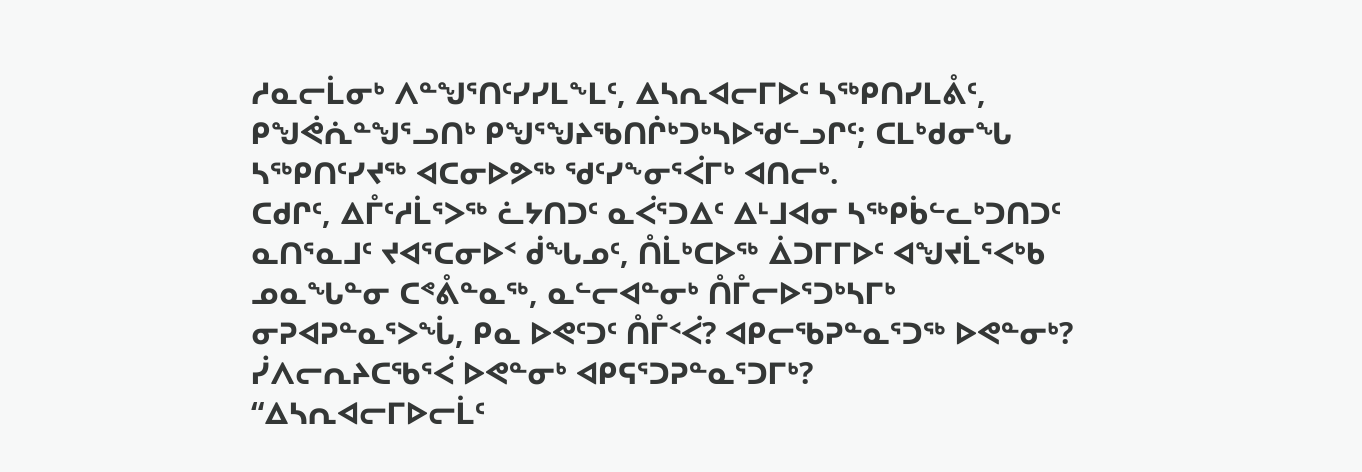ᓱᓇᓕᒫᓂᒃ ᐱᓐᖑᕐᑎᑦᓯᓯᒪᖕᒪᑦ, ᐃᓴᕆᐊᓕᒥᐅᑦ ᓴᖅᑭᑎᓯᒪᕔᑦ, ᑭᖑᕚᕇᓐᖑᕐᓗᑎᒃ ᑭᖑᕐᖑᔨᖃᑎᒌᒃᑐᒃᓴᐅᖁᓪᓗᒋᑦ; ᑕᒪᒃᑯᓂᖓ ᓴᖅᑭᑎᑦᓯᔪᖅ ᐊᑕᓂᐅᕗᖅ ᖁᑦᓯᖕᓂᕐᐹᒥᒃ ᐊᑎᓕᒃ.
ᑕᑯᒋᑦ, ᐃᒤᑦᓱᒫᕐᐳᖅ ᓛᔭᑎᑐᑦ ᓇᐹᕐᑐᐃᑦ ᐃᒻᒧᐊᓂ ᓴᖅᑭᑳᓪᓚᒃᑐᑎᑐᑦ ᓇᑎᕐᓇᒧᑦ ᔪᐊᕐᑕᓂᐅᑉ ᑰᖓᓄᑦ, ᑍᒫᒃᑕᐅᖅ ᐄᑐᒥᒥᐅᑦ ᐊᖑᔪᒫᕐᐸᒃᑲ ᓄᓇᖓᓐᓂ ᑕᕝᕔᓐᓇᖅ, ᓇᓪᓕᐊᓐᓂᒃ ᑍᒤᓕᐅᕐᑐᒃᓴᒥᒃ ᓂᕈᐊᕈᓐᓇᕐᐳᖔ, ᑭᓇ ᐅᕙᑦᑐᑦ ᑍᒤᑉᐹ? ᐊᑭᓕᖃᕈᓐᓇᕐᑐᖅ ᐅᕙᓐᓂᒃ? ᓰᐱᓕᕆᔨᑕᖃᕐᐹ ᐅᕙᓐᓂᒃ ᐊᑭᕋᕐᑐᕈᓐᓇᕐᑐᒥᒃ?
“ᐃᓴᕆᐊᓕᒥᐅᓕᒫᑦ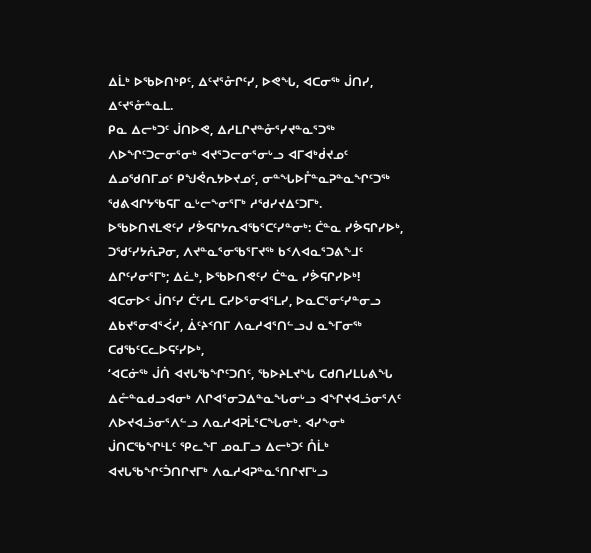ᐃᒫᒃ ᐅᖃᐅᑎᒃᑭᑦ, ᐃᑦᔪᕐᓁᒋᑦᓯ, ᐅᕙᖓ, ᐊᑕᓂᖅ ᒎᑎᓯ, ᐃᑦᔪᕐᓁᓐᓇᒪ.
ᑭᓇ ᐃᓕᒃᑐᑦ ᒎᑎᐅᕙ, ᐃᓱᒪᒋᔪᓐᓁᕐᓯᔪᓐᓇᕐᑐᖅ ᐱᐅᖏᑦᑐᓕᓂᕐᓂᒃ ᐊᔪᕐᑐᓕᓂᕐᓂᒡᓗ ᐊᒥᐊᒃᑰᔪᓄᑦ ᐃᓄᖁᑎᒥᓄᑦ ᑭᖑᕚᕆᔭᐅᔪᓄᑦ, ᓂᓐᖓᐅᒤᓐᓇᕈᓐᓇᖏᑦᑐᖅ ᖁᕕᐊᒋᔭᖃᕋᒥ ᓇᒡᓕᖕᓂᕐᒥᒃ ᓱᖁᓯᔪᐃᑦᑐᒥᒃ.
ᐅᖃᐅᑎᔪᒪᕙᑦᓯ ᓯᕘᕋᒋᔭᕆᐊᖃᕐᑕᑦᓯᓐᓂᒃ: ᑖᓐᓇ ᓯᕘᕋᒋᓯᐅᒃ, ᑐᖁᑦᓯᔭᕇᕈᓂ, ᐱᔪᓐᓇᕐᓂᖃᕐᒥᔪᖅ ᑲᑉᐱᐊᓇᕐᑐᕕᖕᒧᑦ ᐃᒋᑦᓯᓂᕐᒥᒃ; ᐃᓛᒃ, ᐅᖃᐅᑎᕙᑦᓯ ᑖᓐᓇ ᓯᕘᕋᒋᓯᐅᒃ!
ᐊᑕᓂᐅᑉ ᒎᑎᑦᓯ ᑖᑦᓱᒪ ᑕᓯᐅᕐᓂᐊᕐᒪᓯ, ᐅᓇᑕᕐᓂᑦᓯᓐᓂᓗ ᐃᑲᔪᕐᓂᐊᕐᐹᓯ, ᐄᑦᔨᑉᑎᒥ ᐱᓇᓱᐊᕐᑎᓪᓗᒍ ᓇᖕᒥᓂᖅ ᑕᑯᖃᑦᑕᓚᐅᕋᑦᓯᐅᒃ,
‘ᐊᑕᓃᖅ ᒎᑏ ᐊᔪᒐᖃᖏᑦᑐᑎᑦ, ᖃᐅᔨᒪᔪᖓ ᑕᑯᑎᓯᒪᒐᕕᖓ ᐃᓔᓐᓇᑯᓗᐊᓂᒃ ᐱᒋᐊᕐᓂᑐᐃᓐᓇᖓᓂᒡᓗ ᐊᖏᔪᐊᓘᓂᕐᐱᑦ ᐱᐅᔪᐊᓘᓂᕐᐱᓪᓗ ᐱᓇᓱᐊᕈᒫᕐᑕᖓᓂᒃ. ᐊᓯᖕᓂᒃ ᒎᑎᑕᖃᖏᒻᒪᑦ ᕿᓚᖕᒥ ᓄᓇᒥᓗ ᐃᓕᒃᑐᑦ ᑍᒫᒃ ᐊᔪᒐᖃᖏᑦᑑᑎᒋᔪᒥᒃ ᐱᓇᓱᐊᕈᓐᓇᕐᑎᒋᔪᒥᒡᓗ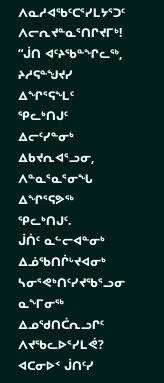ᐱᓇᓱᐊᖃᑦᑕᕐᓯᒪᔭᕐᑐᑦ ᐱᓕᕆᔪᓐᓇᕐᑎᒋᔪᒥᒃ!
“ᒎᑎ ᐊᑦᔨᖃᓐᖏᓚᖅ, ᔨᓱᕋᓐᖑᔪᓯ ᐃᖏᕐᕋᖕᒪᑦ ᕿᓚᒃᑎᒍᑦ ᐃᓕᑦᓯᓐᓂᒃ ᐃᑲᔪᕆᐊᕐᓗᓂ, ᐱᓐᓇᕐᓇᕐᓂᖓ ᐃᖏᕐᕋᕗᖅ ᕿᓚᒃᑎᒍᑦ.
ᒎᑏᑦ ᓇᓪᓕᐊᓐᓂᒃ ᐃᓅᖃᑎᒌᒡᔪᐊᓂᒃ ᓴᓂᕐᕙᒃᑎᑦᓯᔪᖃᕐᓗᓂ ᓇᖕᒥᓂᖅ ᐃᓄᖁᑎᑖᕆᓗᒋᑦ ᐱᔪᖃᓚᐅᕐᓯᒪᕚ? ᐊᑕᓂᐅᑉ ᒎᑎᑦᓯ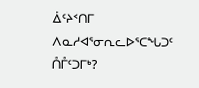ᐄᑦᔨᑉᑎᒥ ᐱᓇᓱᐊᕐᓂᕆᓚᐅᕐᑕᖓᑐᑦ ᑍᒤᑦᑐᒥᒃ?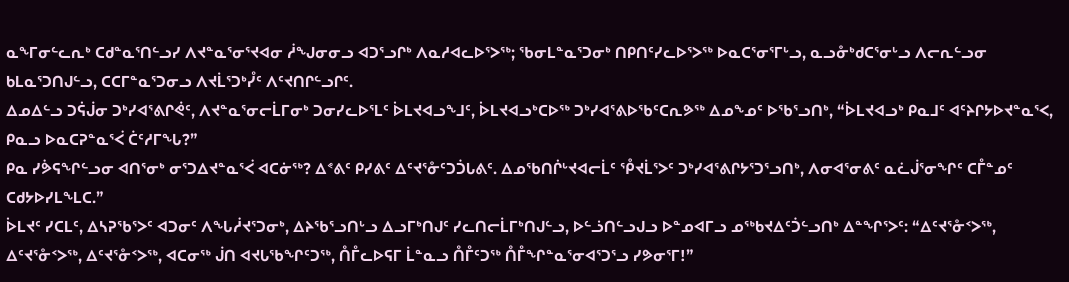ᓇᖕᒥᓂᓪᓚᕆᒃ ᑕᑯᓐᓇᕐᑎᓪᓗᓯ ᐱᔪᓐᓇᕐᓂᕐᔪᐊᓂ ᓲᖑᓂᓂᓗ ᐊᑐᕐᓗᒋᒃ ᐱᓇᓱᐊᓚᐅᕐᐳᖅ; ᖃᓂᒪᓐᓇᕐᑐᓂᒃ ᑎᑭᑎᑦᓯᓚᐅᕐᐳᖅ ᐅᓇᑕᕐᓂᕐᒥᒡᓗ, ᓇᓗᓁᒃᑯᑕᕐᓂᒡᓗ ᐱᓕᕆᓪᓗᓂ ᑲᒪᓇᕐᑐᑎᒍᓪᓗ, ᑕᑕᒥᓐᓇᕐᑐᓂᓗ ᐱᔪᒫᕐᑐᒃᓮᑦ ᐱᑦᔪᑎᒋᓪᓗᒋᑦ.
ᐃᓄᐃᓪᓗ ᑐᕌᒎᓂ ᑐᒃᓯᐊᕐᕕᒋᕚᑦ, ᐱᔪᓐᓇᕐᓂᓕᒫᒥᓂᒃ ᑐᓂᓯᓚᐅᕐᒪᑦ ᐆᒪᔪᐊᓗᖕᒧᑦ, ᐆᒪᔪᐊᓗᒃᑕᐅᖅ ᑐᒃᓯᐊᕐᕕᐅᖃᑦᑕᕆᕗᖅ ᐃᓄᖕᓄᑦ ᐅᖃᕐᓗᑎᒃ, “ᐆᒪᔪᐊᓗᒃ ᑭᓇᒧᑦ ᐊᑦᔨᒋᔭᐅᔪᓐᓇᕐᐸ, ᑭᓇᓗ ᐅᓇᑕᕈᓐᓇᕐᐹ ᑖᑦᓱᒥᖓ?”
ᑭᓇ ᓯᕘᕋᖏᓪᓗᓂ ᐊᑎᕐᓂᒃ ᓂᕐᑐᐃᔪᓐᓇᕐᐹ ᐊᑕᓃᖅ? ᐃᕝᕕᑦ ᑭᓯᕕᑦ ᐃᑦᔪᕐᓁᑦᑐᑑᒐᕕᑦ. ᐃᓄᖃᑎᒌᒡᔪᐊᓕᒫᑦ ᕾᔪᒫᕐᐳᑦ ᑐᒃᓯᐊᕐᕕᒋᔭᕐᑐᕐᓗᑎᒃ, ᐱᓂᐊᕐᓂᕕᑦ ᓇᓛᒎᕐᓂᖏᑦ ᑕᒤᓐᓄᑦ ᑕᑯᔭᐅᓯᒪᖕᒪᑕ.”
ᐆᒪᔪᑦ ᓯᑕᒪᑦ, ᐃᓴᕈᖃᕐᐳᑦ ᐊᑐᓂᑦ ᐱᖓᓲᔪᕐᑐᓂᒃ, ᐃᔨᖃᕐᓗᑎᒡᓗ ᐃᓗᒥᒃᑎᒍᑦ ᓯᓚᑎᓕᒫᒥᒃᑎᒍᓪᓗ, ᐅᓪᓘᑎᓪᓗᒍᓗ ᐅᓐᓄᐊᒥᓗ ᓄᖅᑲᔪᐃᑦᑑᓪᓗᑎᒃ ᐃᓐᖏᕐᐳᑦ: “ᐃᑦᔪᕐᓁᑉᐳᖅ, ᐃᑦᔪᕐᓁᑉᐳᖅ, ᐃᑦᔪᕐᓁᑉᐳᖅ, ᐊᑕᓂᖅ ᒎᑎ ᐊᔪᒐᖃᖏᑦᑐᖅ, ᑍᒤᓚᐅᕋᒥ ᒫᓐᓇᓗ ᑍᒤᑦᑐᖅ ᑍᒤᖏᓐᓇᕐᓂᐊᕐᑐᕐᓗ ᓯᕗᓂᕐᒥ!”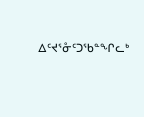ᐃᑦᔪᕐᓁᑦᑐᖃᓐᖏᓚᒃ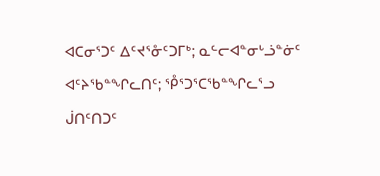ᐊᑕᓂᕐᑐᑦ ᐃᑦᔪᕐᓁᑦᑐᒥᒃ; ᓇᓪᓕᐊᓐᓂᒡᓘᓐᓃᑦ ᐊᑦᔨᖃᓐᖏᓚᑎᑦ; ᕾᕐᑐᕐᑕᖃᓐᖏᓚᕐᓗ ᒎᑎᑦᑎᑐᑦ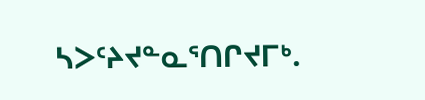ᓴᐳᑦᔨᔪᓐᓇᕐᑎᒋᔪᒥᒃ.